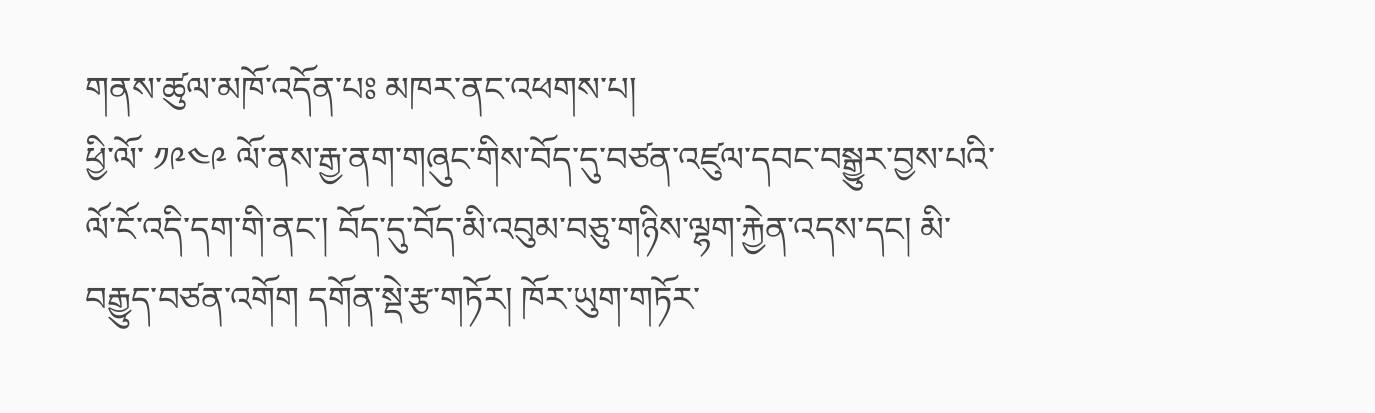གནས་ཚུལ་མཁོ་འདོན་པཿ མཁར་ནང་འཕགས་པ།
ཕྱི་ལོ་ ༡༩༤༩ ལོ་ནས་རྒྱ་ནག་གཞུང་གིས་བོད་དུ་བཙན་འཛུལ་དབང་བསྒྱུར་བྱས་པའི་ལོ་ངོ་འདི་དག་གི་ནང་། བོད་དུ་བོད་མི་འབུམ་བཅུ་གཉིས་ལྷག་རྐྱེན་འདས་དང། མི་བརྒྱུད་བཙན་འགོག དགོན་སྡེ་རྩ་གཏོར། ཁོར་ཡུག་གཏོར་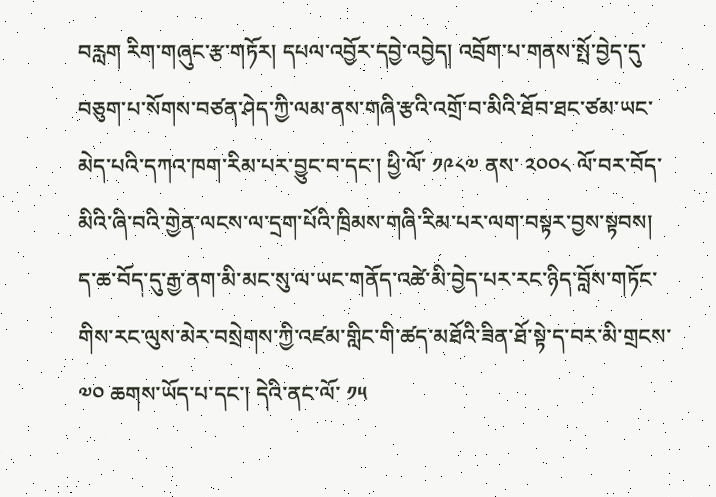བརླག རིག་གཞུང་རྩ་གཏོར། དཔལ་འབྱོར་དབྱེ་འབྱེད། འབྲོག་པ་གནས་སྤོ་བྱེད་དུ་བཅུག་པ་སོགས་བཙན་ཤེད་ཀྱི་ལམ་ནས་གཞི་རྩའི་འགྲོ་བ་མིའི་ཐོབ་ཐང་ཙམ་ཡང་མེད་པའི་དཀའ་ཁག་རིམ་པར་བྱུང་བ་དང་། ཕྱི་ལོ་ ༡༩༨༧ ནས་ ༢༠༠༨ ལོ་བར་བོད་མིའི་ཞི་བའི་གྱེན་ལངས་ལ་དྲག་པོའི་ཁྲིམས་གཞི་རིམ་པར་ལག་བསྟར་བྱས་སྟབས། ད་ཆ་བོད་དུ་རྒྱ་ནག་མི་མང་སུ་ལ་ཡང་གནོད་འཚེ་མི་བྱེད་པར་རང་ཉིད་བློས་གཏོང་གིས་རང་ལུས་མེར་བསྲེགས་ཀྱི་འཛམ་གླིང་གི་ཚད་མཐོའི་ཟིན་ཐོ་སྟེ་ད་བར་མི་གྲངས་ ༧༠ ཆགས་ཡོད་པ་དང་། དེའི་ནང་ལོ་ ༡༥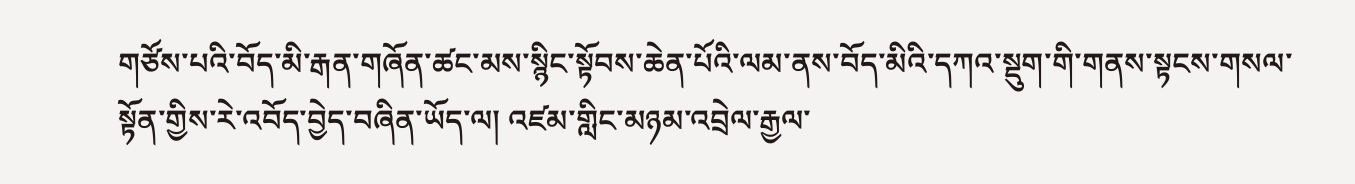གཙོས་པའི་བོད་མི་རྒན་གཞོན་ཚང་མས་སྙིང་སྟོབས་ཆེན་པོའི་ལམ་ནས་བོད་མིའི་དཀའ་སྡུག་གི་གནས་སྟངས་གསལ་སྟོན་གྱིས་རེ་འབོད་བྱེད་བཞིན་ཡོད་ལ། འཛམ་གླིང་མཉམ་འབྲེལ་རྒྱལ་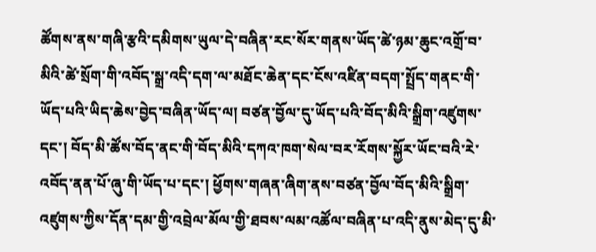ཚོགས་ནས་གཞི་རྩའི་དམིགས་ཡུལ་དེ་བཞིན་རང་སོར་གནས་ཡོད་ཚེ་ཉམ་ཆུང་འགྲོ་བ་མིའི་ཚེ་སྲོག་གི་འབོད་སྒྲ་འདི་དག་ལ་མཐོང་ཆེན་དང་ངོས་འཛིན་བདག་སྤྲོད་གནང་གི་ཡོད་པའི་ཡིད་ཆེས་བྱེད་བཞིན་ཡོད་ལ། བཙན་བྱོལ་དུ་ཡོད་པའི་བོད་མིའི་སྒྲིག་འཛུགས་དང་། བོད་མི་ཚོས་བོད་ནང་གི་བོད་མིའི་དཀའ་ཁག་སེལ་བར་རོགས་སྐྱོར་ཡོང་བའི་རེ་འབོད་ནན་པོ་ཞུ་གི་ཡོད་པ་དང་། ཕྱོགས་གཞན་ཞིག་ནས་བཙན་བྱོལ་བོད་མིའི་སྒྲིག་འཛུགས་ཀྱིས་དོན་དམ་གྱི་འབྲེལ་མོལ་གྱི་ཐབས་ལམ་འཚོལ་བཞིན་པ་འདི་ནུས་མེད་དུ་མི་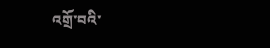འགྲོ་བའི་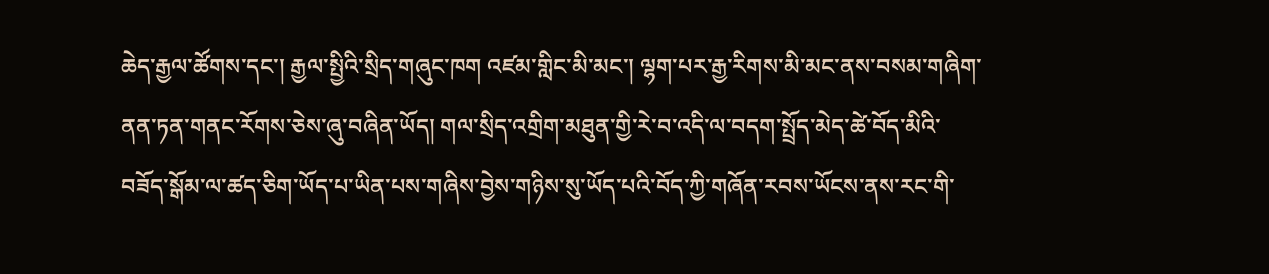ཆེད་རྒྱལ་ཚོགས་དང་། རྒྱལ་སྤྱིའི་སྲིད་གཞུང་ཁག འཛམ་གླིང་མི་མང་། ལྷག་པར་རྒྱ་རིགས་མི་མང་ནས་བསམ་གཞིག་ནན་ཏན་གནང་རོགས་ཅེས་ཞུ་བཞིན་ཡོད། གལ་སྲིད་འགྲིག་མཐུན་གྱི་རེ་བ་འདི་ལ་བདག་སྤྲོད་མེད་ཚེ་བོད་མིའི་བཟོད་སྒོམ་ལ་ཚད་ཅིག་ཡོད་པ་ཡིན་པས་གཞིས་བྱེས་གཉིས་སུ་ཡོད་པའི་བོད་ཀྱི་གཞོན་རབས་ཡོངས་ནས་རང་གི་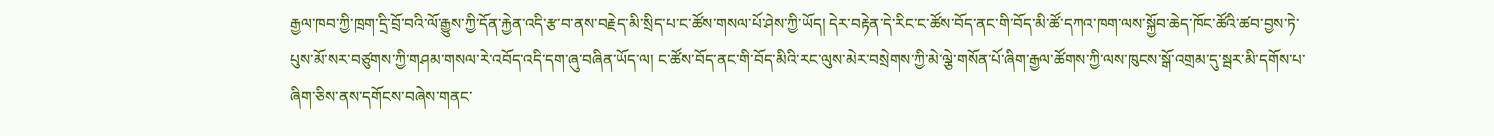རྒྱལ་ཁབ་ཀྱི་ཁྲག་དྲི་བྲོ་བའི་ལོ་རྒྱུས་ཀྱི་དོན་རྐྱེན་འདི་རྩ་བ་ནས་བརྗེད་མི་སྲིད་པ་ང་ཚོས་གསལ་པོ་ཤེས་ཀྱི་ཡོད། དེར་བརྟེན་དེ་རིང་ང་ཚོས་བོད་ནང་གི་བོད་མི་ཚོ་དཀའ་ཁག་ལས་སྐྱོབ་ཆེད་ཁོང་ཚོའི་ཚབ་བྱས་ཏེ་པུས་མོ་སར་བཙུགས་ཀྱི་གཤམ་གསལ་རེ་འབོད་འདི་དག་ཞུ་བཞིན་ཡོད་ལ། ང་ཚོས་བོད་ནང་གི་བོད་མིའི་རང་ལུས་མེར་བསྲེགས་ཀྱི་མེ་ལྕེ་གསོན་པོ་ཞིག་རྒྱལ་ཚོགས་ཀྱི་ལས་ཁུངས་སྒོ་འགྲམ་དུ་སྦར་མི་དགོས་པ་ཞིག་ཅིས་ནས་དགོངས་བཞེས་གནང་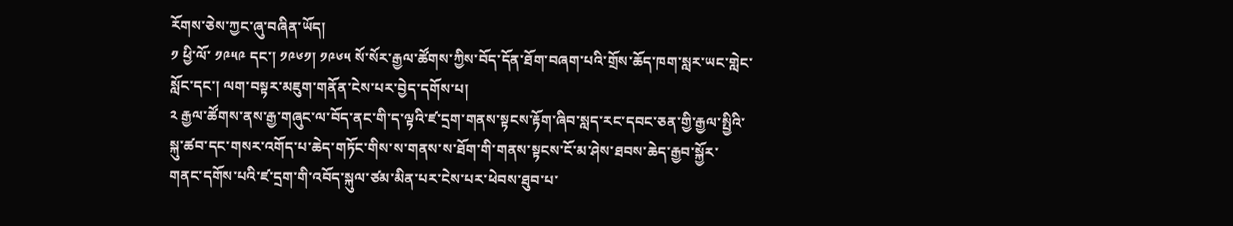རོགས་ཅེས་ཀྱང་ཞུ་བཞིན་ཡོད།
༡ ཕྱི་ལོ་ ༡༩༥༩ དང་། ༡༩༦༡། ༡༩༦༥ སོ་སོར་རྒྱལ་ཚོགས་ཀྱིས་བོད་དོན་ཐོག་བཞག་པའི་གྲོས་ཆོད་ཁག་སླར་ཡང་གླེང་སློང་དང་། ལག་བསྟར་མཇུག་གནོན་ངེས་པར་བྱེད་དགོས་པ།
༢ རྒྱལ་ཚོགས་ནས་རྒྱ་གཞུང་ལ་བོད་ནང་གི་ད་ལྟའི་ཛ་དྲག་གནས་སྟངས་རྟོག་ཞིབ་སླད་རང་དབང་ཅན་གྱི་རྒྱལ་སྤྱིའི་སྐུ་ཚབ་དང་གསར་འགོད་པ་ཆེད་གཏོང་གིས་ས་གནས་ས་ཐོག་གི་གནས་སྟངས་ངོ་མ་ཤེས་ཐབས་ཆེད་རྒྱབ་སྐྱོར་གནང་དགོས་པའི་ཛ་དྲག་གི་འབོད་སྐུལ་ཙམ་མིན་པར་ངེས་པར་ཕེབས་ཐུབ་པ་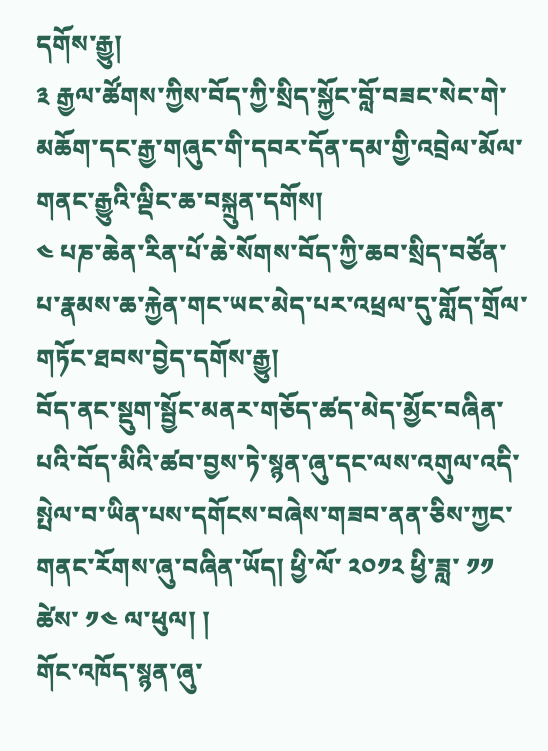དགོས་རྒྱུ།
༣ རྒྱལ་ཚོགས་ཀྱིས་བོད་ཀྱི་སྲིད་སྐྱོང་བློ་བཟང་སེང་གེ་མཆོག་དང་རྒྱ་གཞུང་གི་དབར་དོན་དམ་གྱི་འབྲེལ་མོལ་གནང་རྒྱུའི་ལྡིང་ཆ་བསྐྲུན་དགོས།
༤ པཎ་ཆེན་རིན་པོ་ཆེ་སོགས་བོད་ཀྱི་ཆབ་སྲིད་བཙོན་པ་རྣམས་ཆ་རྐྱེན་གང་ཡང་མེད་པར་འཕྲལ་དུ་གློད་གྲོལ་གཏོང་ཐབས་བྱེད་དགོས་རྒྱུ།
བོད་ནང་སྡུག་སྦྱོང་མནར་གཅོད་ཚད་མེད་མྱོང་བཞིན་པའི་བོད་མིའི་ཚབ་བྱས་ཏེ་སྙན་ཞུ་དང་ལས་འགུལ་འདི་སྤེལ་བ་ཡིན་པས་དགོངས་བཞེས་གཟབ་ནན་ཅིས་ཀྱང་གནང་རོགས་ཞུ་བཞིན་ཡོད། ཕྱི་ལོ་ ༢༠༡༢ ཕྱི་ཟླ་ ༡༡ ཚེས་ ༡༤ ལ་ཕུལ། །
གོང་འཁོད་སྙན་ཞུ་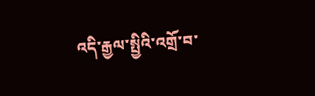འདི་རྒྱལ་སྤྱིའི་འགྲོ་བ་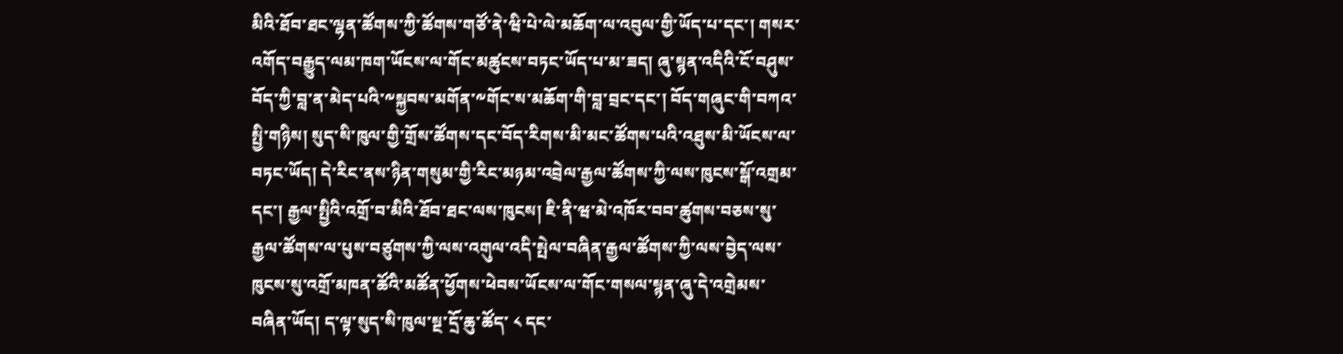མིའི་ཐོབ་ཐང་ལྷན་ཚོགས་ཀྱི་ཚོགས་གཙོ་ནེ་ཝི་པེ་ལེ་མཆོག་ལ་འབུལ་གྱི་ཡོད་པ་དང་། གསར་འགོད་བརྒྱུད་ལམ་ཁག་ཡོངས་ལ་གོང་མཚུངས་བཏང་ཡོད་པ་མ་ཟད། ཞུ་སྙན་འདིའི་ངོ་བཤུས་བོད་ཀྱི་བླ་ན་མེད་པའི་༸སྐྱབས་མགོན་༸གོང་ས་མཆོག་གི་བླ་བྲང་དང་། བོད་གཞུང་གི་བཀའ་སྤྱི་གཉིས། སུད་སི་ཁུལ་གྱི་གྲོས་ཚོགས་དང་བོད་རིགས་མི་མང་ཚོགས་པའི་འཐུས་མི་ཡོངས་ལ་བཏང་ཡོད། དེ་རིང་ནས་ཉིན་གསུམ་གྱི་རིང་མཉམ་འབྲེལ་རྒྱལ་ཚོགས་ཀྱི་ལས་ཁུངས་སྒོ་འགྲམ་དང་། རྒྱལ་སྤྱིའི་འགྲོ་བ་མིའི་ཐོབ་ཐང་ལས་ཁུངས། ཇི་ནི་ཝ་མེ་འཁོར་བབ་ཚུགས་བཅས་སུ་རྒྱལ་ཚོགས་ལ་པུས་བཙུགས་ཀྱི་ལས་འགུལ་འདི་སྤེལ་བཞིན་རྒྱལ་ཚོགས་ཀྱི་ལས་བྱེད་ལས་ཁུངས་སུ་འགྲོ་མཁན་ཚོའི་མཚོན་ཕྱོགས་ཕེབས་ཡོངས་ལ་གོང་གསལ་སྙན་ཞུ་དེ་འགྲེམས་བཞིན་ཡོད། ད་ལྟ་སུད་སི་ཁུལ་སྔ་དྲོ་ཆུ་ཚོད་ ༨ དང་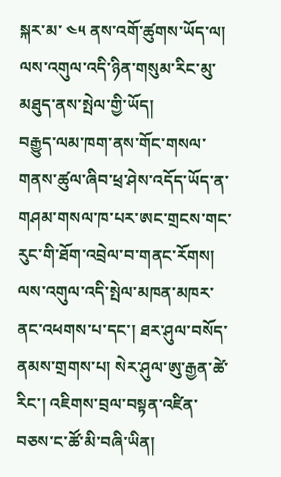སྐར་མ་ ༤༥ ནས་འགོ་ཚུགས་ཡོད་ལ། ལས་འགུལ་འདི་ཉིན་གསུམ་རིང་མུ་མཐུད་ནས་སྤེལ་གྱི་ཡོད།
བརྒྱུད་ལམ་ཁག་ནས་གོང་གསལ་གནས་ཚུལ་ཞིབ་ཕྲ་ཤེས་འདོད་ཡོད་ན་གཤམ་གསལ་ཁ་པར་ཨང་གྲངས་གང་རུང་གི་ཐོག་འབྲེལ་བ་གནང་རོགས། ལས་འགུལ་འདི་སྤེལ་མཁན་མཁར་ནང་འཕགས་པ་དང་། ཐར་ཤུལ་བསོད་ནམས་གྲགས་པ། སེར་ཤུལ་ཨུ་རྒྱན་ཚེ་རིང་། འཇིགས་བྲལ་བསྟན་འཛིན་བཅས་ང་ཚོ་མི་བཞི་ཡིན།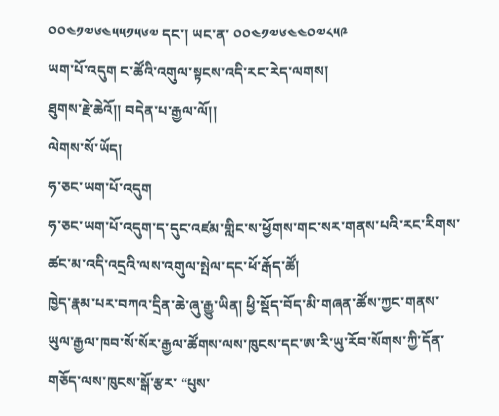༠༠༤༡༧༦༤༥༥༡༥༦༧ དང་། ཡང་ན་ ༠༠༤༡༧༦༤༤༠༧༨༥༩
ཡག་པོ་འདུག ང་ཚོའི་འགུལ་སྟངས་འདི་རང་རེད་ལགས།
ཐུགས་རྗེ་ཆེའོ།། བདེན་པ་རྒྱལ་ལོ།།
ལེགས་སོ་ཡོད།
ཧ་ཅང་ཡག་པོ་འདུག
ཧ་ཅང་ཡག་པོ་འདུག་ད་དུང་འཛམ་གླིང་ས་ཕྱོགས་གང་སར་གནས་པའི་རང་རིགས་ཚང་མ་འདི་འདྲའི་ལས་འགུལ་སྤེལ་དང་ཕོ་རྒོད་ཚོ།
ཁྱེད་རྣམ་པར་བཀའ་དྲིན་ཆེ་ཞུ་རྒྱུ་ཡིན། ཕྱི་སྡོད་བོད་མི་གཞན་ཚོས་ཀྱང་གནས་ཡུལ་རྒྱལ་ཁབ་སོ་སོར་རྒྱལ་ཚོགས་ལས་ཁུངས་དང་ཨ་རི་ཡུ་རོབ་སོགས་ཀྱི་དོན་གཅོད་ལས་ཁུངས་སྒོ་རྩར་ “པུས་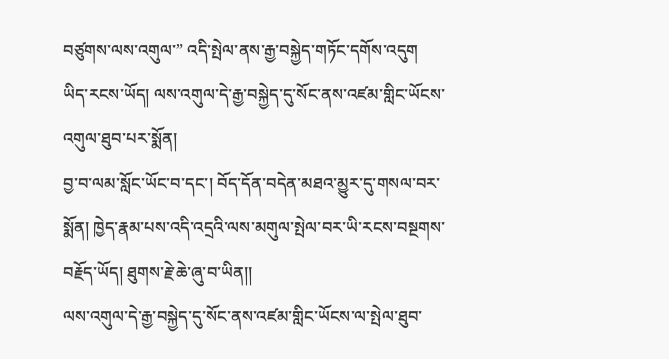བཙུགས་ལས་འགུལ་” འདི་སྤེལ་ནས་རྒྱ་བསྐྱེད་གཏོང་དགོས་འདུག
ཡིད་རངས་ཡོད། ལས་འགུལ་དེ་རྒྱ་བསྐྱེད་དུ་སོང་ནས་འཛམ་གླིང་ཡོངས་འགུལ་ཐུབ་པར་སྨོན།
བྱ་བ་ལམ་སློང་ཡོང་བ་དང་། བོད་དོན་བདེན་མཐའ་མྱུར་དུ་གསལ་བར་སྨོན། ཁྱེད་རྣམ་པས་འདི་འདྲའི་ལས་མགུལ་སྤེལ་བར་ཡི་རངས་བསྔགས་བརྗོད་ཡོད། ཐུགས་རྗེ་ཆེ་ཞུ་བ་ཡིན།།
ལས་འགུལ་དེ་རྒྱ་བསྐྱེད་དུ་སོང་ནས་འཛམ་གླིང་ཡོངས་ལ་སྤེལ་ཐུབ་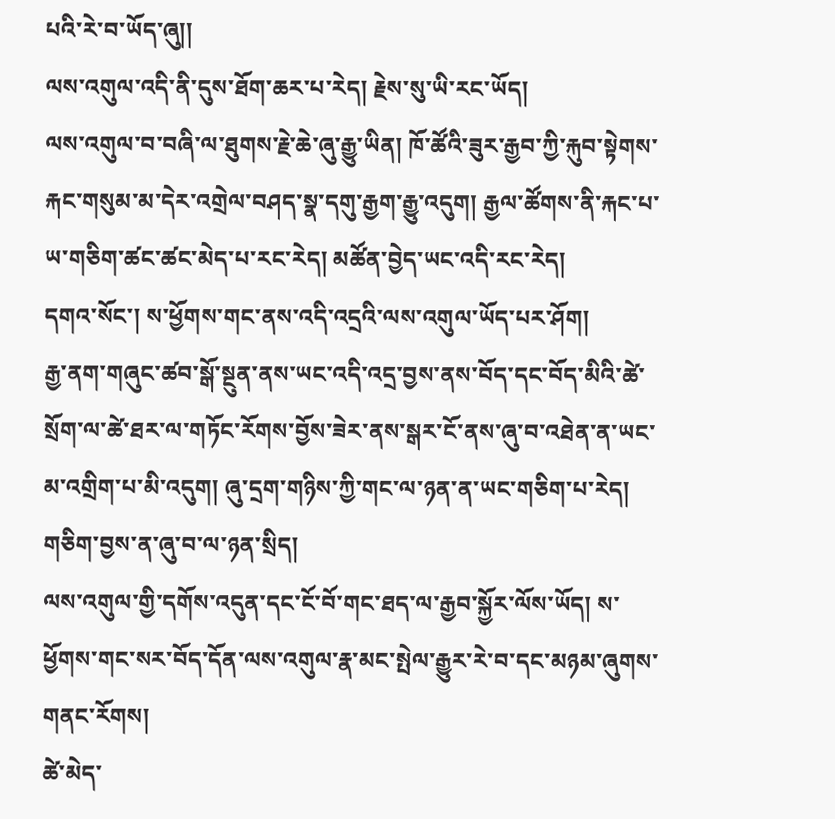པའི་རེ་བ་ཡོད་ཞུ།།
ལས་འགུལ་འདི་ནི་དུས་ཐོག་ཆར་པ་རེད། རྗེས་སུ་ཡི་རང་ཡོད།
ལས་འགུལ་བ་བཞི་ལ་ཐུགས་རྗེ་ཆེ་ཞུ་རྒྱུ་ཡིན། ཁོ་ཚོའི་ཟུར་རྒྱབ་ཀྱི་རྐུབ་སྟེགས་རྐང་གསུམ་མ་དེར་འགྲེལ་བཤད་སྣ་དགུ་རྒྱག་རྒྱུ་འདུག། རྒྱལ་ཚོགས་ནི་རྐང་པ་ཡ་གཅིག་ཚང་ཚང་མེད་པ་རང་རེད། མཚོན་བྱེད་ཡང་འདི་རང་རེད།
དགའ་སོང་། ས་ཕྱོགས་གང་ནས་འདི་འདྲའི་ལས་འགུལ་ཡོད་པར་ཤོག།
རྒྱ་ནག་གཞུང་ཚབ་སྒོ་སྔུན་ནས་ཡང་འདི་འདྲ་བྱས་ནས་བོད་དང་བོད་མིའི་ཚེ་སྲོག་ལ་ཚེ་ཐར་ལ་གཏོང་རོགས་བྱོས་ཟེར་ནས་སྒར་ངོ་ནས་ཞུ་བ་འཐེན་ན་ཡང་མ་འགྲིག་པ་མི་འདུག། ཞུ་དྲག་གཉིས་ཀྱི་གང་ལ་ཉན་ན་ཡང་གཅིག་པ་རེད། གཅིག་བྱས་ན་ཞུ་བ་ལ་ཉན་སྲིད།
ལས་འགུལ་གྱི་དགོས་འདུན་དང་ངོ་བོ་གང་ཐད་ལ་རྒྱབ་སྐྱོར་ལོས་ཡོད། ས་ཕྱོགས་གང་སར་བོད་དོན་ལས་འགུལ་རྣ་མང་སྤེལ་རྒྱུར་རེ་བ་དང་མཉམ་ཞུགས་གནང་རོགས།
ཚེ་མེད་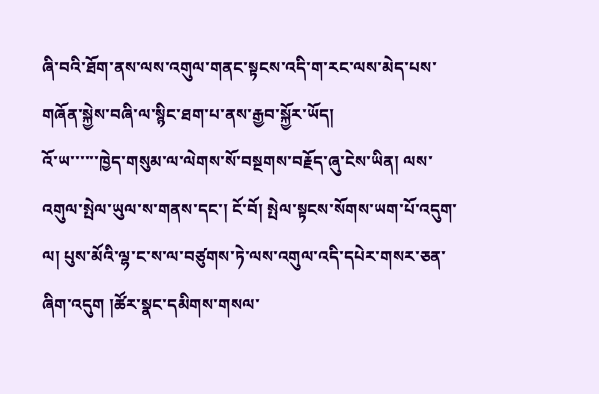ཞི་བའི་ཐོག་ནས་ལས་འགུལ་གནང་སྟངས་འདི་ག་རང་ལས་མེད་པས་གཞོན་སྐྱེས་བཞི་ལ་སྙིང་ཐག་པ་ནས་རྒྱབ་སྐྱོར་ཡོད།
འོ་ཡ་་་་་་ཁྱེད་གསུམ་ལ་ལེགས་སོ་བསྔགས་བརྗོད་ཞུ་ངེས་ཡིན། ལས་འགུལ་སྤེལ་ཡུལ་ས་གནས་དང་། ངོ་བོ། སྤེལ་སྟངས་སོགས་ཡག་པོ་འདུག་ལ། པུས་མོའི་ལྷ་ང་ས་ལ་བཙུགས་ཏེ་ལས་འགུལ་འདི་དཔེར་གསར་ཅན་ཞིག་འདུག །ཚོར་སྣང་དམིགས་གསལ་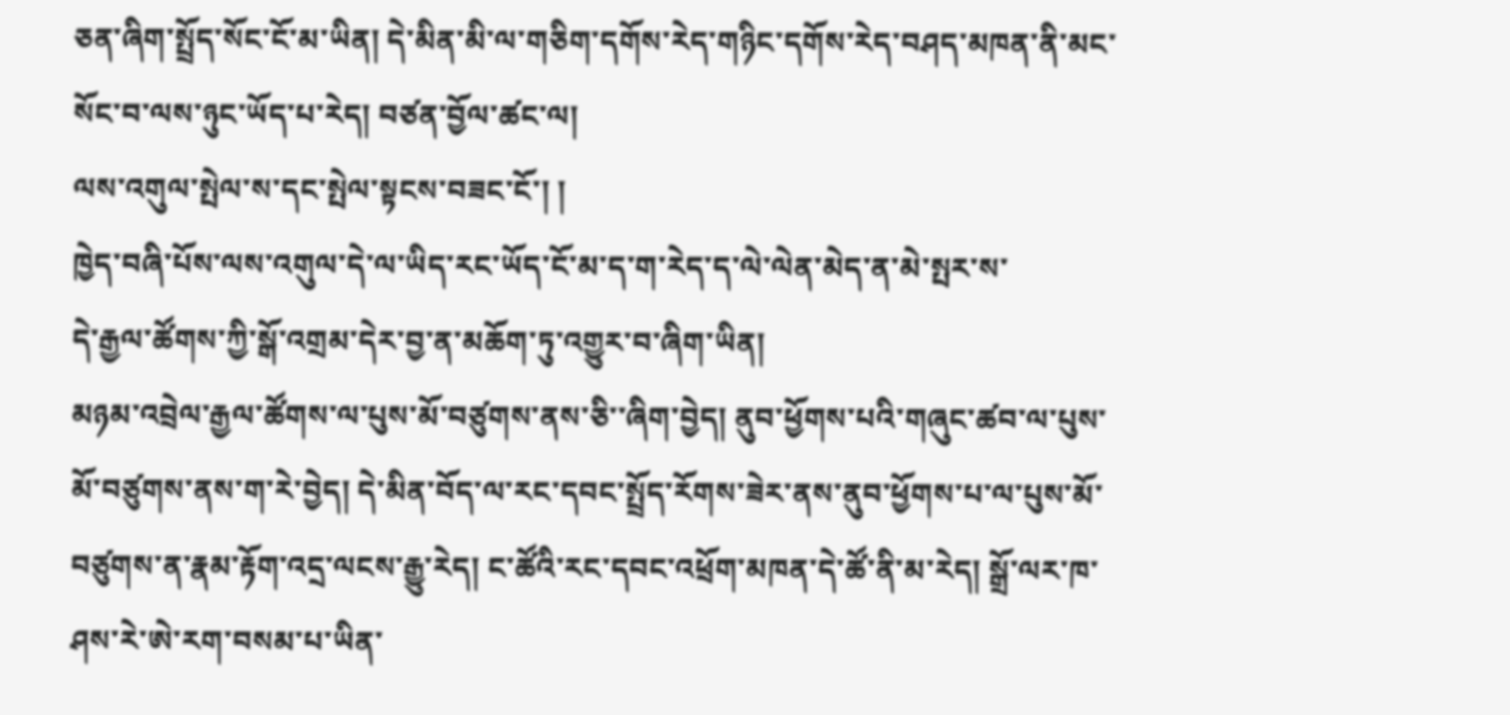ཅན་ཞིག་སྤྲོད་སོང་ངོ་མ་ཡིན། དེ་མིན་མི་ལ་གཅིག་དགོས་རེད་གཉིང་དགོས་རེད་བཤད་མཁན་ནི་མང་སོང་བ་ལས་ཉུང་ཡོད་པ་རེད། བཙན་བྱོལ་ཚང་ལ།
ལས་འགུལ་སྤེལ་ས་དང་སྤེལ་སྟངས་བཟང་ངོ་། །
ཁྱེད་བཞི་པོས་ལས་འགུལ་དེ་ལ་ཡིད་རང་ཡོད་ངོ་མ་ད་ག་རེད་ད་ལེ་ལེན་མེད་ན་མེ་སྤར་ས་
དེ་རྒྱལ་ཚོགས་ཀྱི་སྒོ་འགྲམ་དེར་བྱ་ན་མཆོག་ཏུ་འགྱུར་བ་ཞིག་ཡིན།
མཉམ་འབྲེལ་རྒྱལ་ཚོགས་ལ་པུས་མོ་བཙུགས་ནས་ཅི་་ཞིག་བྱེད། ནུབ་ཕྱོགས་པའི་གཞུང་ཚབ་ལ་པུས་མོ་བཙུགས་ནས་ག་རེ་བྱེད། དེ་མིན་བོད་ལ་རང་དབང་སྤྲོད་རོགས་ཟེར་ནས་ནུབ་ཕྱོགས་པ་ལ་པུས་མོ་བཙུགས་ན་རྣམ་རྟོག་འདྲ་ལངས་རྒྱུ་རེད། ང་ཚོའི་རང་དབང་འཕྲོག་མཁན་དེ་ཚོ་ནི་མ་རེད། སྒྲོ་ལར་ཁ་ཤས་རེ་ཨེ་རག་བསམ་པ་ཡིན་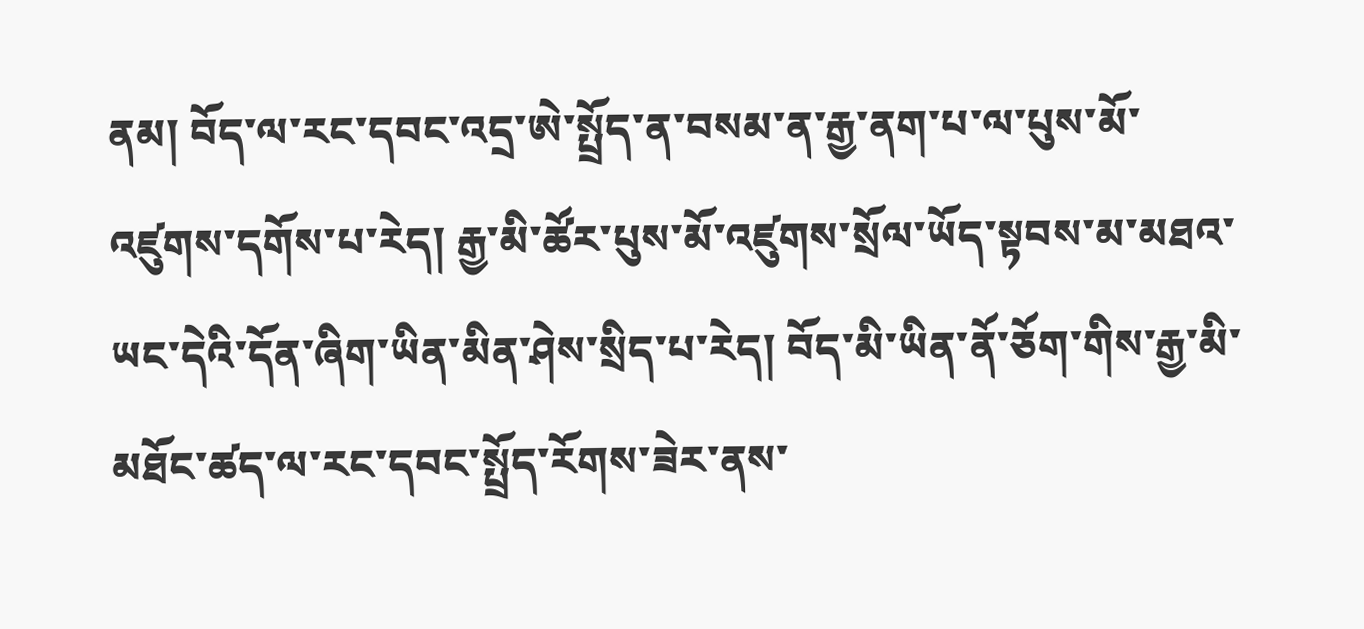ནམ། བོད་ལ་རང་དབང་འདྲ་ཨེ་སྤྲོད་ན་བསམ་ན་རྒྱ་ནག་པ་ལ་པུས་མོ་འཛུགས་དགོས་པ་རེད། རྒྱ་མི་ཚོར་པུས་མོ་འཛུགས་སྲོལ་ཡོད་སྟབས་མ་མཐའ་ཡང་དེའི་དོན་ཞིག་ཡིན་མིན་ཤེས་སྲིད་པ་རེད། བོད་མི་ཡིན་ནོ་ཅོག་གིས་རྒྱ་མི་མཐོང་ཚད་ལ་རང་དབང་སྤྲོད་རོགས་ཟེར་ནས་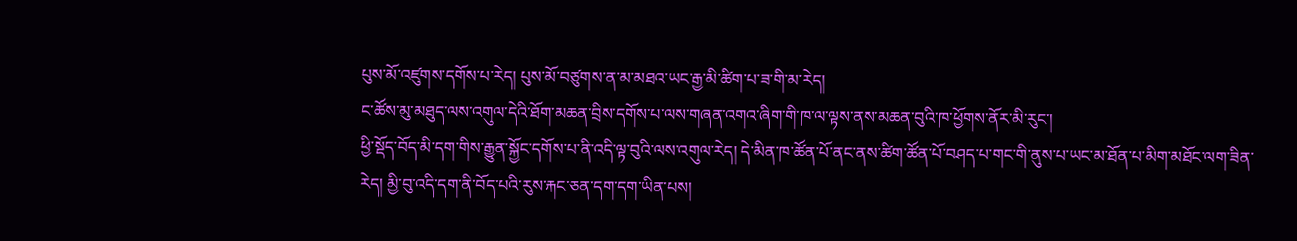པུས་མོ་འཛུགས་དགོས་པ་རེད། པུས་མོ་བཙུགས་ན་མ་མཐའ་ཡང་རྒྱ་མི་ཚིག་པ་ཟ་གི་མ་རེད།
ང་ཚོས་མུ་མཐུད་ལས་འགུལ་དེའི་ཐོག་མཆན་བྲིས་དགོས་པ་ལས་གཞན་འགའ་ཞིག་གི་ཁ་ལ་ལྟས་ནས་མཆན་བུའི་ཁ་ཕྱོགས་ནོར་མི་རུང་།
ཕྱི་སྡོད་བོད་མི་དག་གིས་རྒྱུན་སྐྱོང་དགོས་པ་ནི་འདི་ལྟ་བུའི་ལས་འགུལ་རེད། དེ་མིན་ཁ་ཚོན་པོ་ནང་ནས་ཚིག་ཚོན་པོ་བཤད་པ་གང་གི་ནུས་པ་ཡང་མ་ཐོན་པ་མིག་མཐོང་ལག་ཟིན་རེད། མྱི་བུ་འདི་དག་ནི་བོད་པའི་རུས་རྐང་ཅན་དག་དག་ཡིན་པས།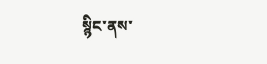སྙིང་ནས་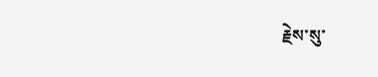རྗེས་སུ་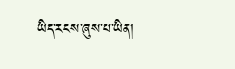ཡིད་རངས་ཞུས་པ་ཡིན།